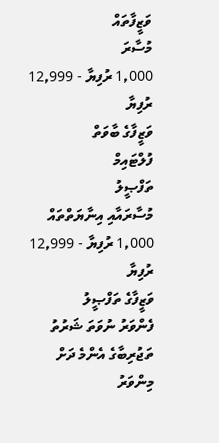ވަޒީފާތައް
މުސާރަ
1,000 ރުފިޔާ - 12,999 ރުފިޔާ
ވަޒީފާގެ ބާވަތް
ފުލްޓައިމް
ތަފްޞީލު
މުސާރައާއި އިނާޔަތްތައް
1,000 ރުފިޔާ - 12,999 ރުފިޔާ
ވަޒީފާގެ ތަފްޞީލު
ފެންވަރު ނުވަތަ ޝަރުތު
ތަޖުރިބާގެ އެންމެ ދަށް މިންވަރު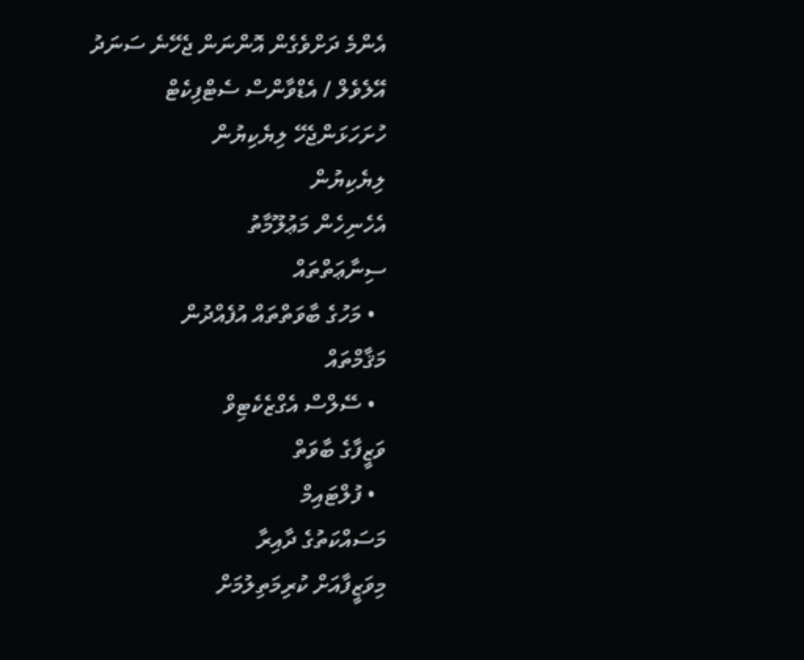އެންމެ ދަށްވެގެން އޮންނަން ޖެހޭނެ ސަނަދު
އޭލެވެލް / އެޑްވާންސް ސެޓްފިކެޓް
ހުށަހަޅަންޖެހޭ ލިޔެކިޔުން
ލިޔެކިޔުން
އެހެނިހެން މަޢުލޫމާތު
ސިނާޢަތްތައް
  • މަހުގެ ބާވަތްތައް އުފެއްދުން
މަޤާމްތައް
  • ސޭލްސް އެގްޒެކެޓިވް
ވަޒީފާގެ ބާވަތް
  • ފުލްޓައިމް
މަސައްކަތުގެ ދާއިރާ
މިވަޒީފާއަށް ކުރިމަތިލުމަށް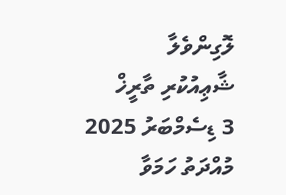ލޮގިންވެލާ
ޝާޢިއުކުރި ތާރީޚް
3 ޑިސެމްބަރު 2025
މުއްދަތު ހަމަވާ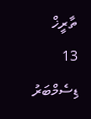ތާރީޚް
13 ޑިސެމްބަރު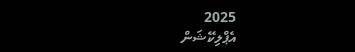2025
އެޕްލިކޭޝަން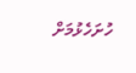ހުށަހެޅުމަށް